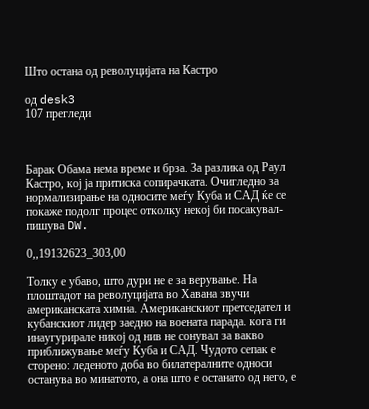Што остана од револуцијата на Кастро

од desk3
107 прегледи



Барак Обама нема време и брза. За разлика од Раул Кастро, кој ја притиска сопирачката. Очигледно за нормализирање на односите меѓу Куба и САД ќе се покаже подолг процес отколку некој би посакувал- пишува DW.

0,,19132623_303,00

Толку е убаво, што дури не е за верување. На плоштадот на револуцијата во Хавана звучи американската химна. Американскиот претседател и кубанскиот лидер заедно на воената парада. кога ги инаугурирале никој од нив не сонувал за вакво приближување меѓу Куба и САД. Чудото сепак е сторено: леденото доба во билатералните односи останува во минатото, а она што е останато од него, е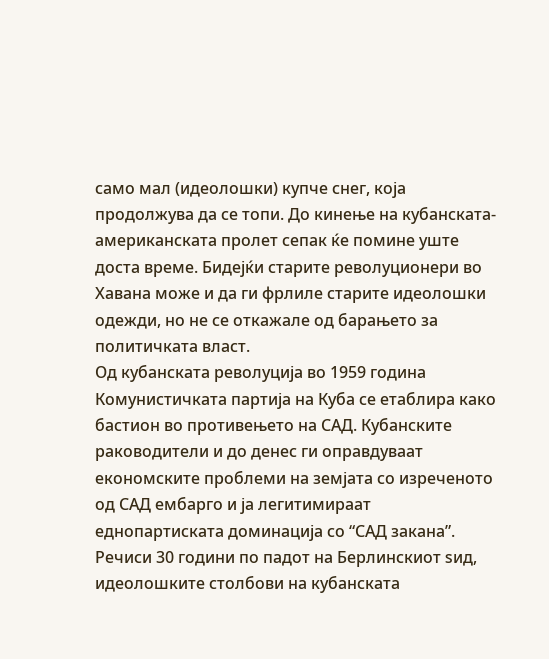само мал (идеолошки) купче снег, која продолжува да се топи. До кинење на кубанската-американската пролет сепак ќе помине уште доста време. Бидејќи старите револуционери во Хавана може и да ги фрлиле старите идеолошки одежди, но не се откажале од барањето за политичката власт.
Од кубанската револуција во 1959 година Комунистичката партија на Куба се етаблира како бастион во противењето на САД. Кубанските раководители и до денес ги оправдуваат економските проблеми на земјата со изреченото од САД ембарго и ја легитимираат еднопартиската доминација со “САД закана”. Речиси 30 години по падот на Берлинскиот ѕид, идеолошките столбови на кубанската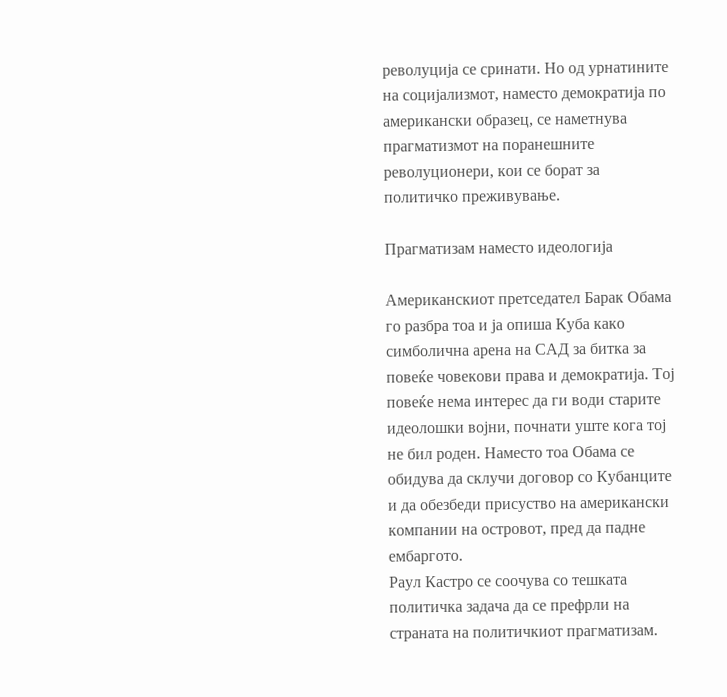револуција се сринати. Но од урнатините на социјализмот, наместо демократија по американски образец, се наметнува прагматизмот на поранешните револуционери, кои се борат за политичко преживување.

Прагматизам наместо идеологија

Американскиот претседател Барак Обама го разбра тоа и ја опиша Куба како симболична арена на САД за битка за повеќе човекови права и демократија. Тој повеќе нема интерес да ги води старите идеолошки војни, почнати уште кога тој не бил роден. Наместо тоа Обама се обидува да склучи договор со Кубанците и да обезбеди присуство на американски компании на островот, пред да падне ембаргото.
Раул Кастро се соочува со тешката политичка задача да се префрли на страната на политичкиот прагматизам.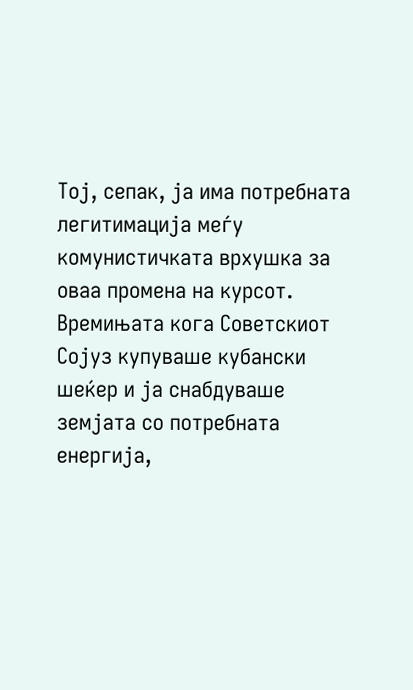Тој, сепак, ја има потребната легитимација меѓу комунистичката врхушка за оваа промена на курсот. Времињата кога Советскиот Сојуз купуваше кубански шеќер и ја снабдуваше земјата со потребната енергија,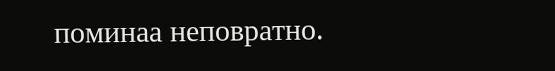поминаа неповратно.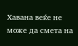Хавана веќе не може да смета на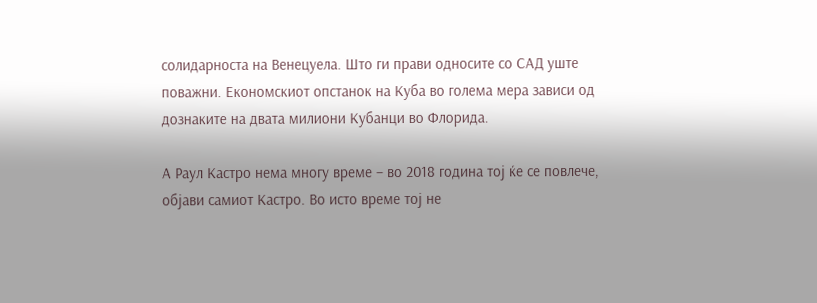солидарноста на Венецуела. Што ги прави односите со САД уште поважни. Економскиот опстанок на Куба во голема мера зависи од дознаките на двата милиони Кубанци во Флорида.

А Раул Кастро нема многу време – во 2018 година тој ќе се повлече, објави самиот Кастро. Во исто време тој не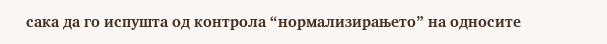сака да го испушта од контрола “нормализирањето” на односите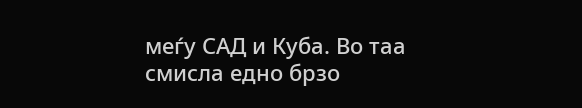меѓу САД и Куба. Во таа смисла едно брзо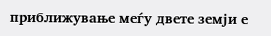приближување меѓу двете земји е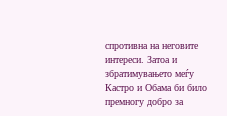спротивна на неговите интереси. Затоа и збратимувањето меѓу Кастро и Обама би било премногу добро за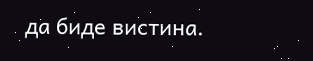да биде вистина.